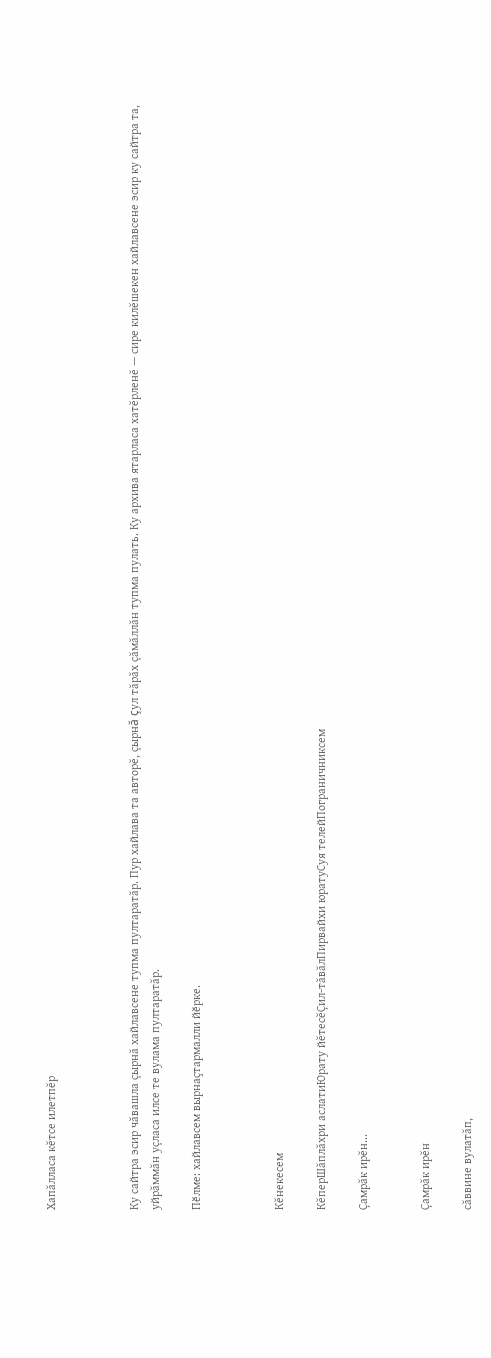Хапăлласа кĕтсе илетпĕр



Ку сайтра эсир чăвашла çырнă хайлавсене тупма пултаратăр. Пур хайлава та авторĕ, çырнă çул тăрăх çăмăллăн тупма пулать. Ку архива ятарласа хатĕрленĕ — сире килĕшекен хайлавсене эсир ку сайтра та, уйрăммăн уçласа илсе те вулама пултаратăр.

Пӗлме: хайлавсем вырнаҫтармалли йӗрке.



Кĕнекесем

КĕперШăплăхри аслатиЮрату йĕтесĕÇил-тăвăлПирвайхи юратуСуя телейПограничниксем

Çамрăк ирĕн...


Çамрăк ирĕн

сăввине вулатăп,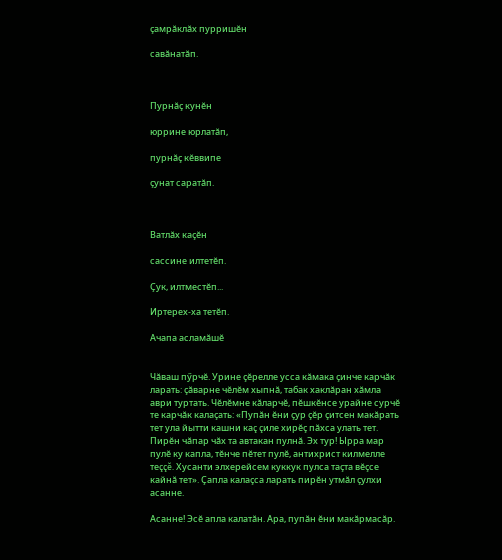çамрăклăх пурришĕн

савăнатăп.



Пурнăç кунĕн

юррине юрлатăп,

пурнăç кĕввипе

çунат саратăп.



Ватлăх каçĕн

сассине илтетĕп.

Çук, илтместĕп...

Иртерех-ха тетĕп.

Ачапа асламăшĕ


Чăваш пӳрчĕ. Урине çĕрелле усса кăмака çинче карчăк ларать: çăварне чĕлĕм хыпнă, табак хаклăран хăмла аври туртать. Чĕлĕмне кăларчĕ, пĕшкĕнсе урайне сурчĕ те карчăк калаçать: «Пупăн ĕни çур çĕр çитсен макăрать тет ула йытти кашни каç çиле хирĕç пăхса улать тет. Пирĕн чăпар чăх та автакан пулнă. Эх тур! Ырра мар пулĕ ку капла, тĕнче пĕтет пулĕ, антихрист килмелле теççĕ. Хусанти элхерейсем куккук пулса таçта вĕçсе кайнă тет». Çапла калаçса ларать пирĕн утмăл çулхи асанне.

Асанне! Эсĕ апла калатăн. Ара, пупăн ĕни макăрмасăр.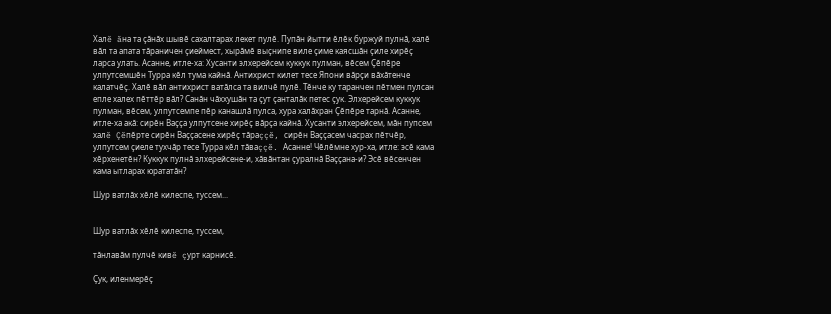Халĕ ăна та çăнăх шывĕ сахалтарах лекет пулĕ. Пупăн йытти ĕлĕк буржуй пулнă, халĕ вăл та апата тăраничен çиеймест, хырăмĕ выçнипе виле çиме каясшăн çиле хирĕç ларса улать. Асанне, итле-ха: Хусанти элхерейсем куккук пулман, вĕсем Çĕпĕре улпутсемшĕн Турра кĕл тума кайнă. Антихрист килет тесе Япони вăрçи вăхăтенче калатчĕç. Халĕ вăл антихрист ватăлса та вилчĕ пулĕ. Тĕнче ку таранчен пĕтмен пулсан епле халех пĕттĕр вăл? Санăн чăххушăн та çут çанталăк петес çук. Элхерейсем куккук пулман, вĕсем, улпутсемпе пĕр канашлă пулса, хура халăхран Çĕпĕре тарнă. Асанне, итле-ха акă: сирĕн Ваççа улпутсене хирĕç вăрçа кайнă. Хусанти элхерейсем, мăн пупсем халĕ Çĕпĕрте сирĕн Ваççасене хирĕç тăраççĕ, сирĕн Ваççасем часрах пĕтчĕр, улпутсем çиеле тухчăр тесе Турра кĕл тăваççĕ. Асанне! Чĕлĕмне хур-ха, итле: эсĕ кама хĕрхенетĕн? Куккук пулнă элхерейсене-и, хăвăнтан çуралнă Ваççана-и? Эсĕ вĕсенчен кама ытларах юрататăн?

Шур ватлăх хĕлĕ килеспе, туссем...


Шур ватлăх хĕлĕ килеспе, туссем,

тăнлавăм пулчĕ кивĕ çурт карнисĕ.

Çук, иленмерĕç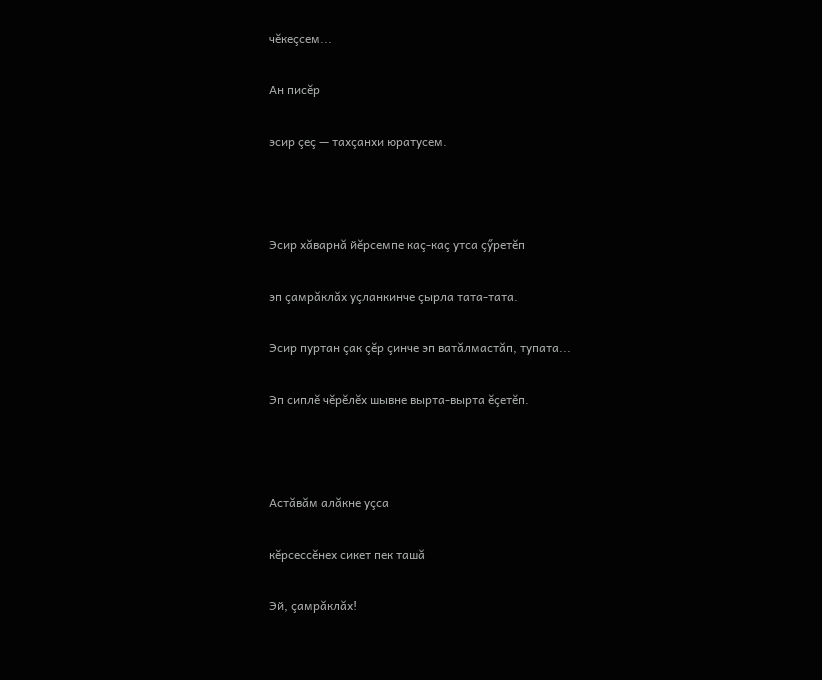чĕкеçсем...

Ан писĕр

эсир çеç — тахçанхи юратусем.



Эсир хăварнă йĕрсемпе каç-каç утса çӳретĕп

эп çамрăклăх уçланкинче çырла тата-тата.

Эсир пуртан çак çĕр çинче эп ватăлмастăп, тупата...

Эп сиплĕ чĕрĕлĕх шывне вырта-вырта ĕçетĕп.



Астăвăм алăкне уçса

кĕрсессĕнех сикет пек ташă

Эй, çамрăклăх!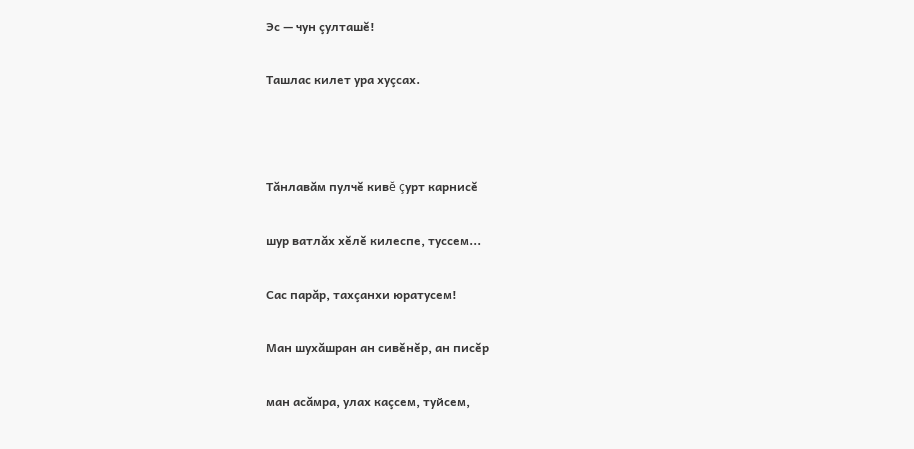Эс — чун çулташĕ!

Ташлас килет ура хуçсах.



Тăнлавăм пулчĕ кивĕ çурт карнисĕ

шур ватлăх хĕлĕ килеспе, туссем...

Сас парăр, тахçанхи юратусем!

Ман шухăшран ан сивĕнĕр, ан писĕр

ман асăмра, улах каçсем, туйсем,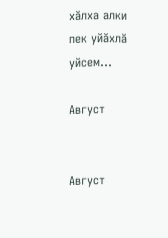хăлха алки пек уйăхлă уйсем...

Август


Август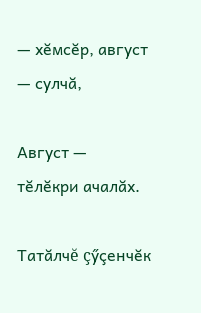— хĕмсĕр, август — сулчă,

Август — тĕлĕкри ачалăх.

Татăлчĕ çӳçенчĕк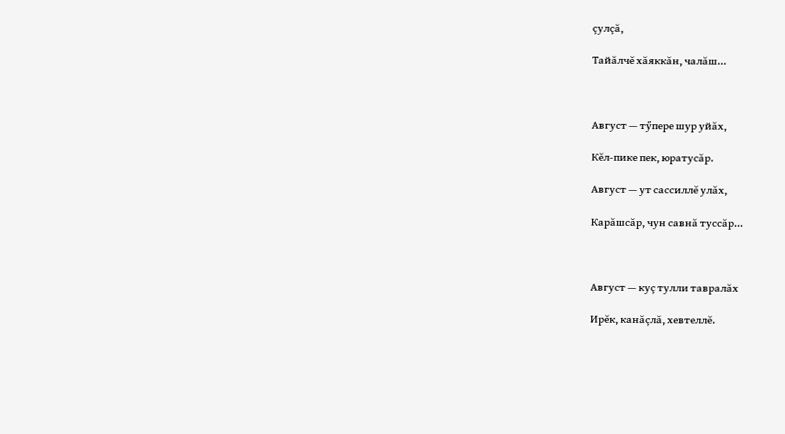çулçă,

Тайăлчĕ хăяккăн, чалăш...



Август — тӳпере шур уйăх,

Кĕл-пике пек, юратусăр.

Август — ут сассиллĕ улăх,

Карăшсăр, чун савнă туссăр...



Август — куç тулли тавралăх

Ирĕк, канăçлă, хевтеллĕ.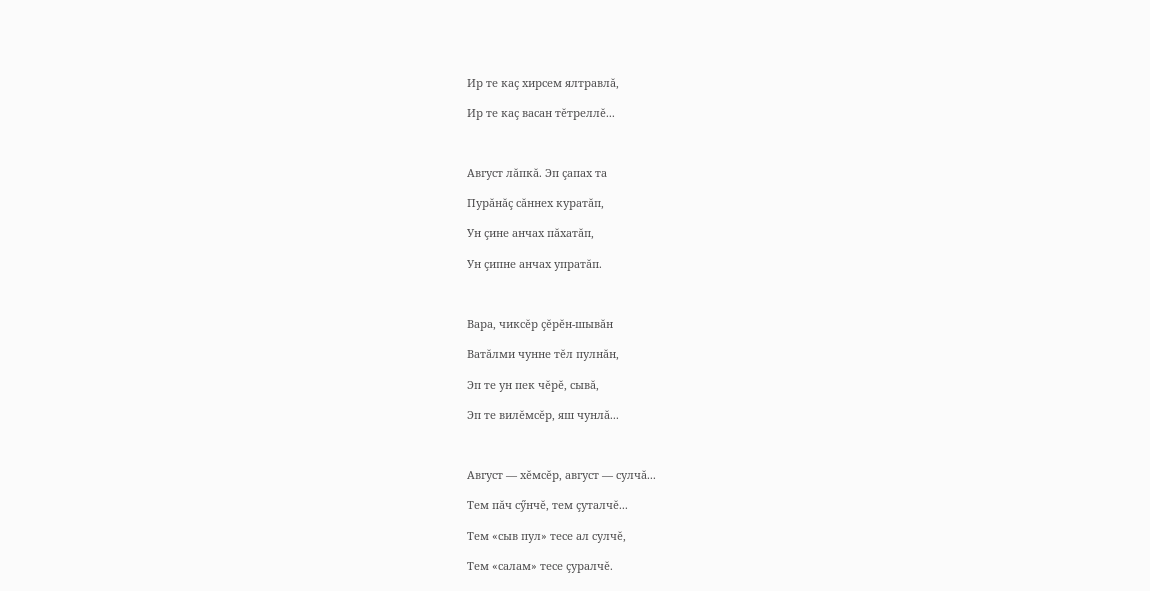Ир те каç хирсем ялтравлă,

Ир те каç васан тĕтреллĕ...



Август лăпкă. Эп çапах та

Пурăнăç сăннех куратăп,

Ун çине анчах пăхатăп,

Ун çипне анчах упратăп.



Вара, чиксĕр çĕрĕн-шывăн

Ватăлми чунне тĕл пулнăн,

Эп те ун пек чĕрĕ, сывă,

Эп те вилĕмсĕр, яш чунлă...



Август — хĕмсĕр, август — сулчă...

Тем пăч сӳнчĕ, тем çуталчĕ...

Тем «сыв пул» тесе ал сулчĕ,

Тем «салам» тесе çуралчĕ.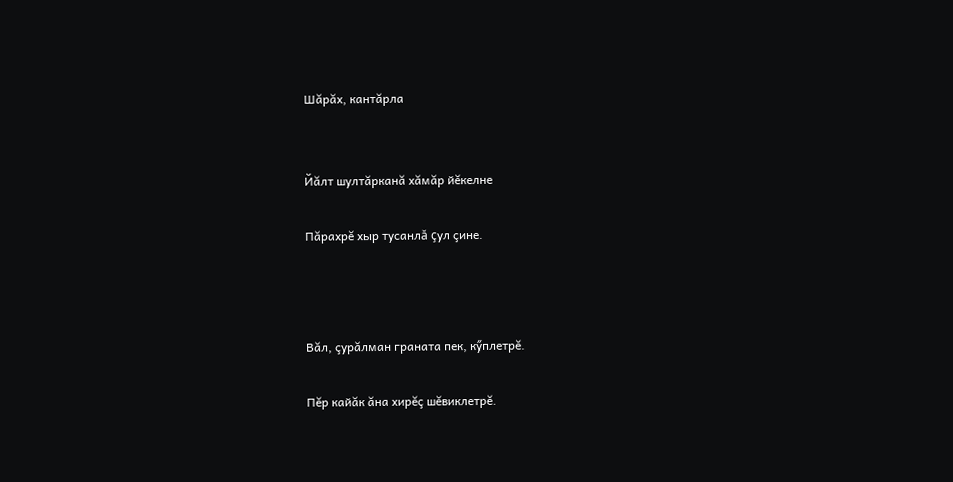Шăрăх, кантăрла


Йăлт шултăрканă хăмăр йĕкелне

Пăрахрĕ хыр тусанлă çул çине.



Вăл, çурăлман граната пек, кӳплетрĕ.

Пĕр кайăк ăна хирĕç шĕвиклетрĕ.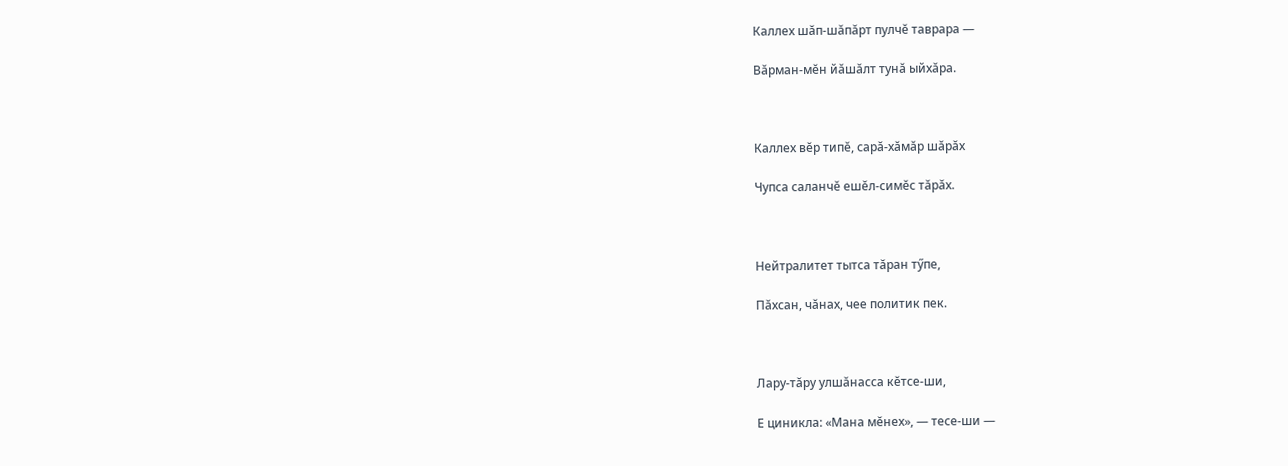Каллех шăп-шăпăрт пулчĕ таврара —

Вăрман-мĕн йăшăлт тунă ыйхăра.



Каллех вĕр типĕ, сарă-хăмăр шăрăх

Чупса саланчĕ ешĕл-симĕс тăрăх.



Нейтралитет тытса тăран тӳпе,

Пăхсан, чăнах, чее политик пек.



Лару-тăру улшăнасса кĕтсе-ши,

Е циникла: «Мана мĕнех», — тесе-ши —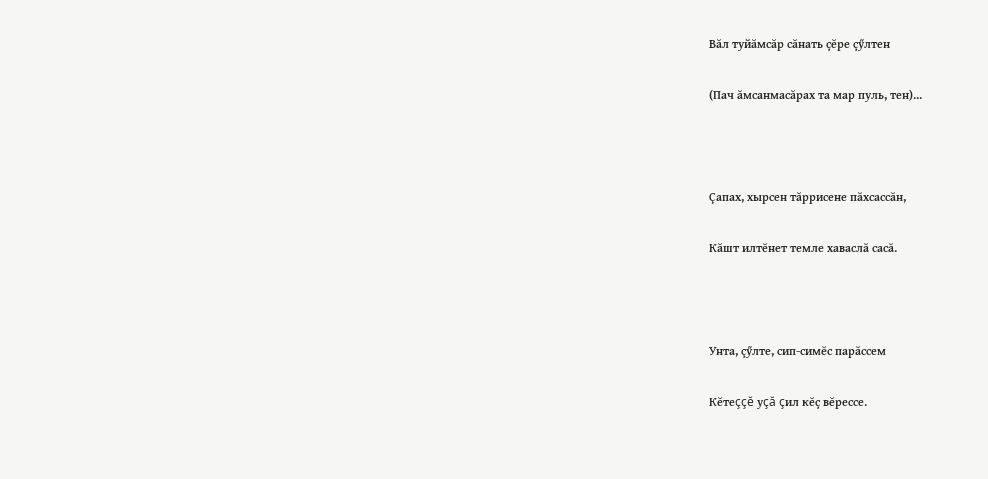Вăл туйăмсăр сăнать çĕре çӳлтен

(Пач ăмсанмасăрах та мар пуль, тен)...



Çапах, хырсен тăррисене пăхсассăн,

Кăшт илтĕнет темле хаваслă сасă.



Унта, çӳлте, сип-симĕс парăссем

Кĕтеççĕ уçă çил кĕç вĕрессе.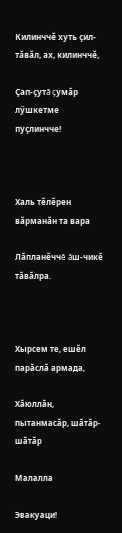Килинччĕ хуть çил-тăвăл, ах, килинччĕ,

Çап-çутă çумăр лӳшкетме пуçлинчче!



Халь тĕлĕрен вăрманăн та вара

Лăпланĕччĕ ăш-чикĕ тăвăлра.



Хырсем те, ешĕл парăслă армада,

Хăюллăн, пытанмасăр, шăтăр-шăтăр

Малалла

Эвакуаци!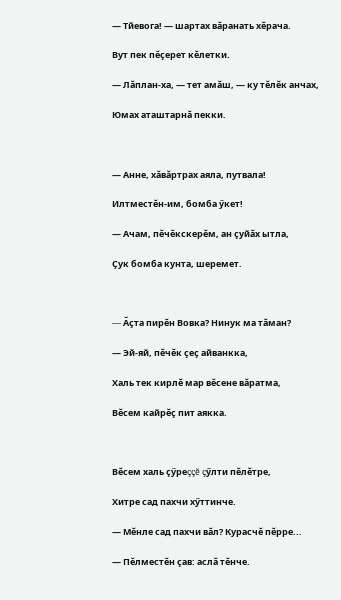— Тйевога! — шартах вăранать хĕрача.

Вут пек пĕçерет кĕлетки.

— Лăплан-ха, — тет амăш, — ку тĕлĕк анчах,

Юмах аташтарнă пекки.



— Анне, хăвăртрах аяла, путвала!

Илтместĕн-им, бомба ӳкет!

— Ачам, пĕчĕкскерĕм, ан çуйăх ытла,

Çук бомба кунта, шеремет.



— Ăçта пирĕн Вовка? Нинук ма тăман?

— Эй-яй, пĕчĕк çеç айванкка,

Халь тек кирлĕ мар вĕсене вăратма,

Вĕсем кайрĕç пит аякка.



Вĕсем халь çӳреççĕ çӳлти пĕлĕтре,

Хитре сад пахчи хӳттинче.

— Мĕнле сад пахчи вăл? Курасчĕ пĕрре...

— Пĕлместĕн çав: аслă тĕнче.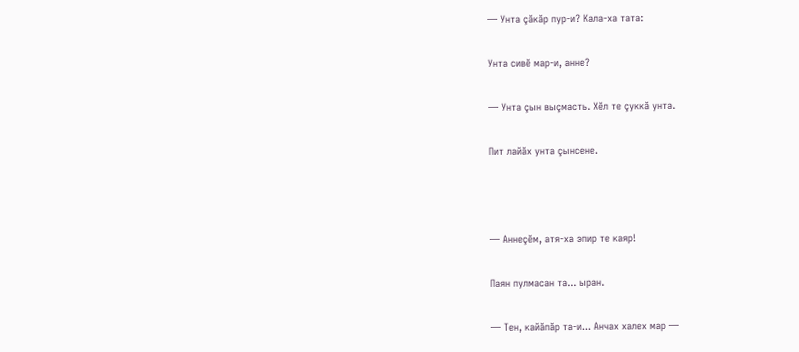— Унта çăкăр пур-и? Кала-ха тата:

Унта сивĕ мар-и, анне?

— Унта çын выçмасть. Хĕл те çуккă унта.

Пит лайăх унта çынсене.



— Аннеçĕм, атя-ха эпир те каяр!

Паян пулмасан та... ыран.

— Тен, кайăпăр та-и... Анчах халех мар —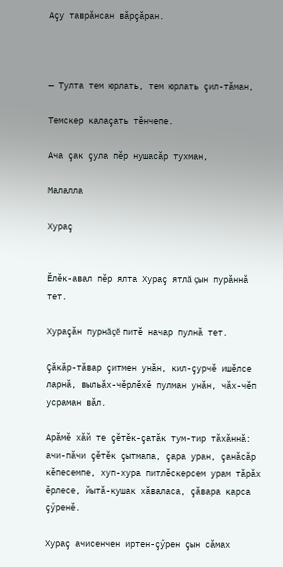Аçу таврăнсан вăрçăран.



— Тулта тем юрлать, тем юрлать çил-тăман,

Темскер калаçать тĕнчепе.

Ача çак çула пĕр нушасăр тухман,

Малалла

Хураç


Ĕлĕк-авал пĕр ялта Хураç ятлă çын пурăннă тет.

Хураçăн пурнăçĕ питĕ начар пулнă тет.

Çăкăр-тăвар çитмен унăн, кил-çурчĕ ишĕлсе ларнă, выльăх-чĕрлĕхĕ пулман унăн, чăх-чĕп усраман вăл.

Арăмĕ хăй те çĕтĕк-çатăк тум-тир тăхăннă: ачи-пăчи çĕтĕк çытмапа, çара уран, çанăсăр кĕпесемпе, хуп-хура питлĕскерсем урам тăрăх ĕрлесе, йытă-кушак хăваласа, çăвара карса çӳренĕ.

Хураç ачисенчен иртен-çӳрен çын сăмах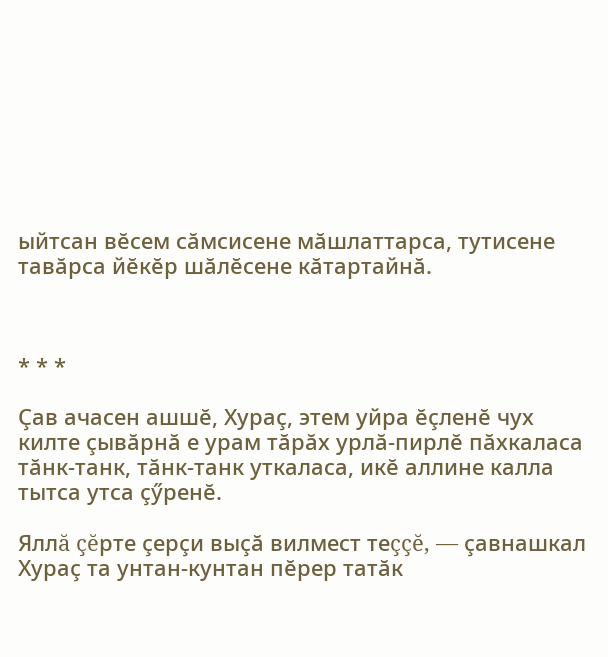ыйтсан вĕсем сăмсисене мăшлаттарса, тутисене тавăрса йĕкĕр шăлĕсене кăтартайнă.



* * *

Çав ачасен ашшĕ, Хураç, этем уйра ĕçленĕ чух килте çывăрнă е урам тăрăх урлă-пирлĕ пăхкаласа тăнк-танк, тăнк-танк уткаласа, икĕ аллине калла тытса утса çӳренĕ.

Яллă çĕрте çерçи выçă вилмест теççĕ, — çавнашкал Хураç та унтан-кунтан пĕрер татăк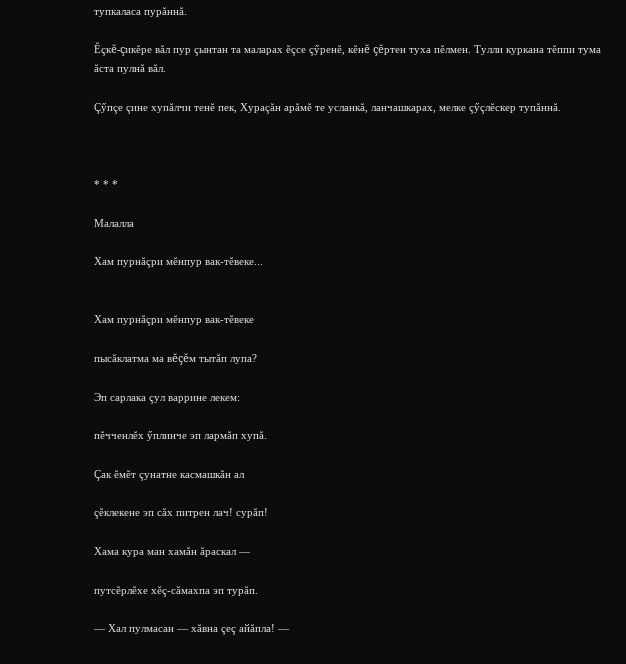тупкаласа пурăннă.

Ĕçкĕ-çикĕре вăл пур çынтан та маларах ĕçсе çӳренĕ, кĕнĕ çĕртен туха пĕлмен. Тулли куркана тĕппи тума ăста пулнă вăл.

Çӳпçе çине хупăлчи тенĕ пек, Хураçăн арăмĕ те усланкă, ланчашкарах, мелке çӳçлĕскер тупăннă.



* * *

Малалла

Хам пурнăçри мĕнпур вак-тĕвеке...


Хам пурнăçри мĕнпур вак-тĕвеке

пысăклатма ма вĕçĕм тытăп лупа?

Эп сарлака çул варрине лекем:

пĕчченлĕх ӳплинче эп лармăп хупă.

Çак ĕмĕт çунатне касмашкăн ал

çĕклекене эп сăх питрен лач! сурăп!

Хама кура ман хамăн ăраскал —

путсĕрлĕхе хĕç-сăмахпа эп турăп.

— Хал пулмасан — хăвна çеç айăпла! —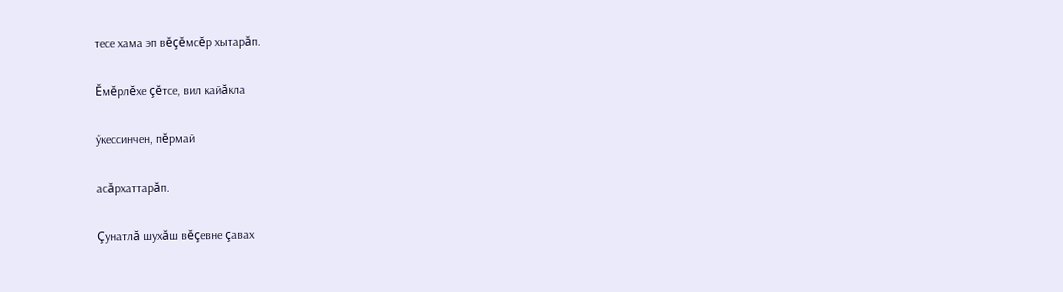тесе хама эп вĕçĕмсĕр хытарăп.

Ĕмĕрлĕхе çĕтсе, вил кайăкла

ӳкессинчен, пĕрмай

асăрхаттарăп.

Çунатлă шухăш вĕçевне çавах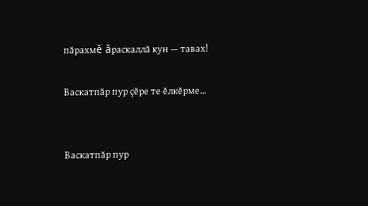пăрахмĕ ăраскаллă кун — тавах!

Васкатпăр пур çĕре те ĕлкĕрме...


Васкатпăр пур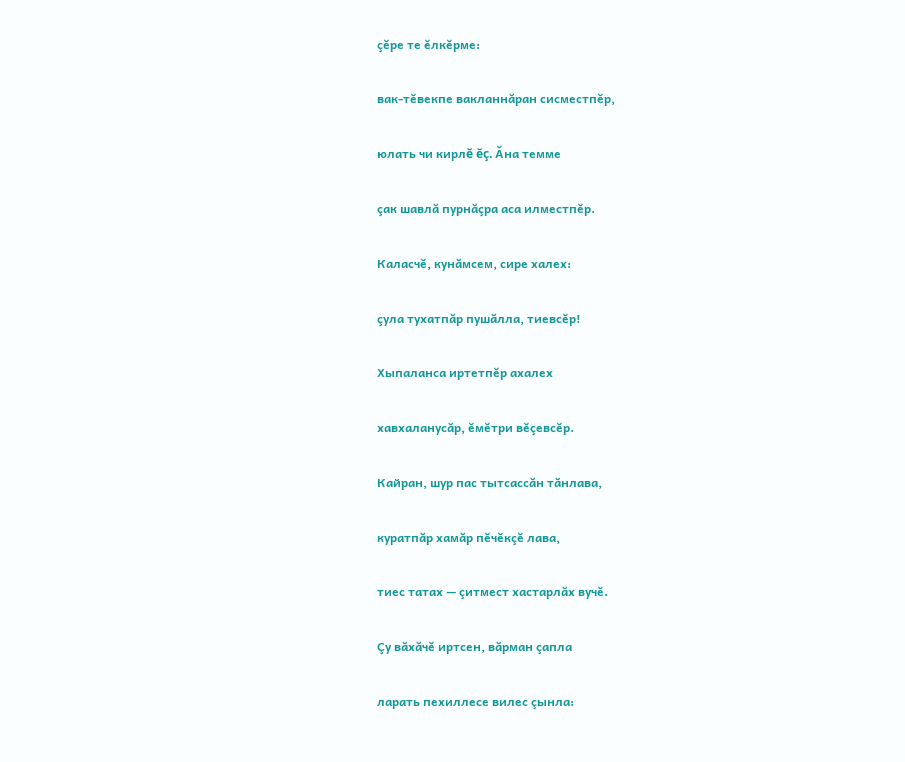çĕре те ĕлкĕрме:

вак-тĕвекпе вакланнăран сисместпĕр,

юлать чи кирлĕ ĕç. Ăна темме

çак шавлă пурнăçра аса илместпĕр.

Каласчĕ, кунăмсем, сире халех:

çула тухатпăр пушăлла, тиевсĕр!

Хыпаланса иртетпĕр ахалех

хавхаланусăр, ĕмĕтри вĕçевсĕр.

Кайран, шур пас тытсассăн тăнлава,

куратпăр хамăр пĕчĕкçĕ лава,

тиес татах — çитмест хастарлăх вучĕ.

Çу вăхăчĕ иртсен, вăрман çапла

ларать пехиллесе вилес çынла: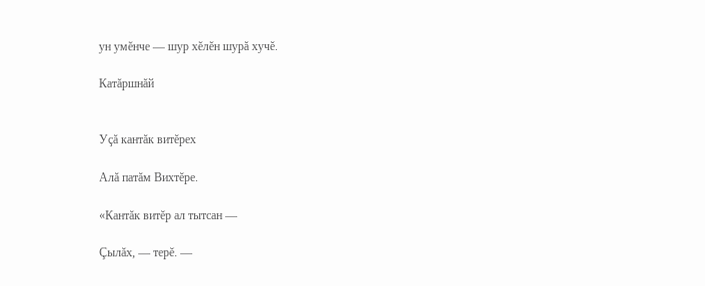ун умĕнче — шур хĕлĕн шурă хучĕ.

Катăршнăй


Уçă кантăк витĕрех

Алă патăм Вихтĕре.

«Кантăк витĕр ал тытсан —

Çылăх, — терĕ. —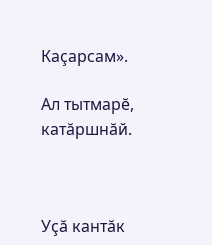Каçарсам».

Ал тытмарĕ, катăршнăй.



Уçă кантăк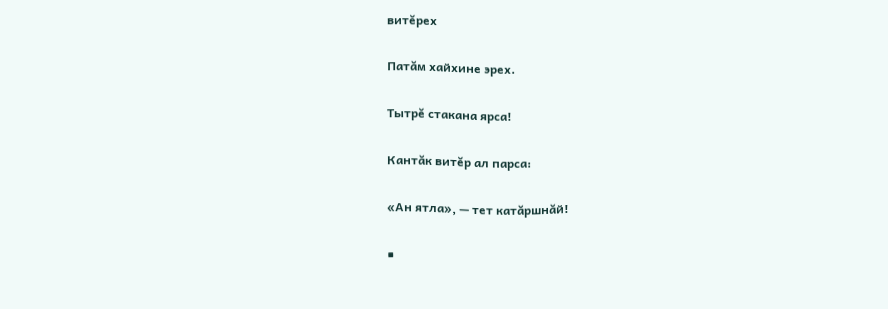витĕрех

Патăм хайхине эрех.

Тытрĕ стакана ярса!

Кантăк витĕр ал парса:

«Ан ятла», — тет катăршнăй!

■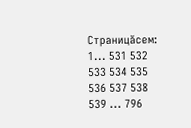Страницăсем: 1... 531 532 533 534 535 536 537 538 539 ... 796